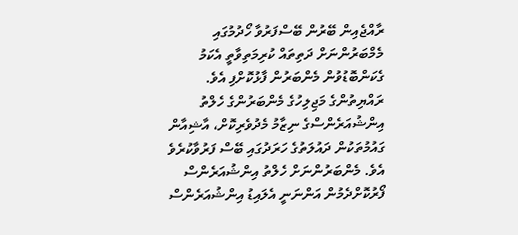ރާއްޖެއިން ބޭރުން ބޭސްފަރުވާ ހޯދުމުގައި މެމްބަރުންނަށް ދަތިތައް ކުރިމަތިވާތީ އެކަމު ގެކަންބޮޑުވުން މެންބަރުން ފާޅުކޮށްފި އެވެ.
ރައްޔިތުންގެ މަޖިލިހުގެ މެންބަރުންގެ ހެލްތު އިންޝުއަރެންސްގެ ނިޒާމު މެދުވެރިކޮށް، އާޝިއާން ގައުމުތަކުން ދައުލަތުގެ ހަރަދުގައި ބޭސް ފަރުވާކުރެވެ އެވެ. މެންބަރުންނަށް ހެލްތު އިންޝުއަރެންސް ފޯރުކޮށްދެމުން އަންނަނީ އެލައިޑު އިންޝުއަރެންސް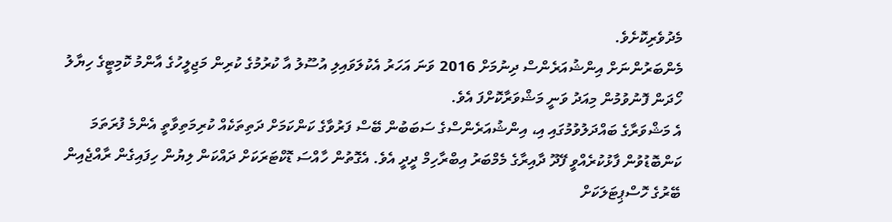މެދުވެރިކޮށެވެ.
މެންބަރުންނަށް އިންޝުއަރެންސް ދިނުމަށް 2016 ވަނަ އަހަރު އެކުލަވައިލި އުސޫލު އާ ކުރުމުގެ ކުރިން މަޖިލީހުގެ އާންމު ކޮމިޓީގެ ހިޔާލު ހޯދަން ފޮނުވުމުން މިއަދު ވަނީ މަޝްވަރާކޮށްފަ އެވެ.
އެ މަޝްވަރާގެ ބައްދަލުވުމުގައި އި، އިންޝުއަރެންސްގެ ސަބަބުން ބޭސް ފަރުވާގެ ކަންކަމަށް ދަތިތަކެއް ކުރިމަތިވާތީ އެންމެ ފުރަތަމަ ކަންބޮޑުވުން ފާޅުކުރެއްވީ ފޭދޫ ދާއިރާގެ މެމްބަރު އިބްރާހިމް ދީދީ އެވެ. އެގޮތުން ހާއްސަ ޑޮކްޓަރަކަށް ދައްކަން ލިޔުން ހިފައިގެން ރާއްޖެއިން ބޭރުގެ ހޮސްޕިޓަލަކަށް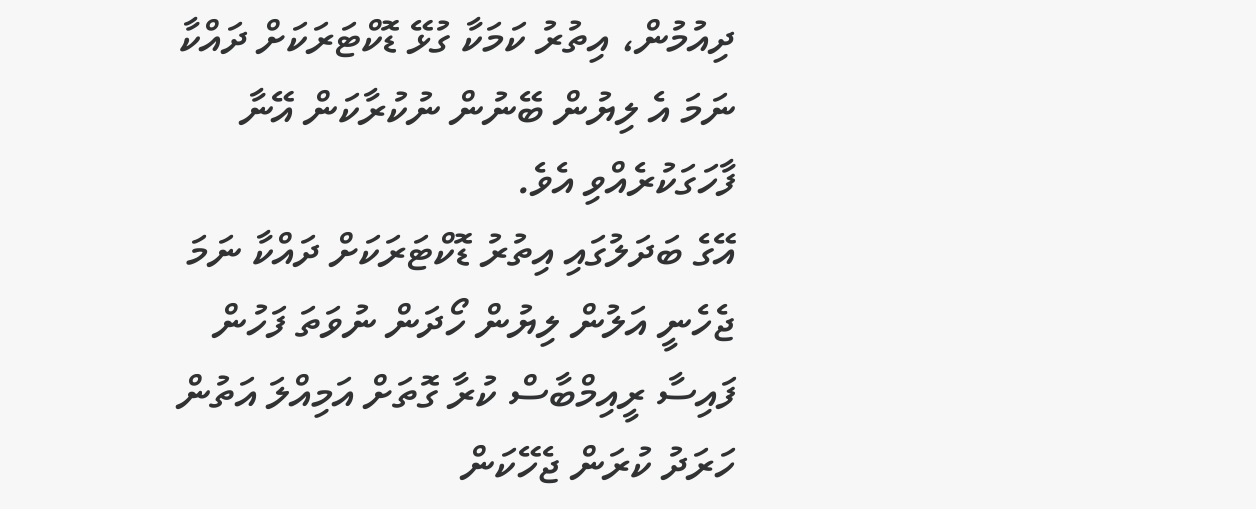ދިއުމުން، އިތުރު ކަމަކާ ގުޅޭ ޑޮކްޓަރަކަށް ދައްކާ ނަމަ އެ ލިޔުން ބޭނުން ނުކުރާކަން އޭނާ ފާހަގަކުރެއްވި އެވެ.
އޭގެ ބަދަލުގައި އިތުރު ޑޮކްޓަރަކަށް ދައްކާ ނަމަ ޖެހެނީ އަލުން ލިޔުން ހޯދަން ނުވަތަ ފަހުން ފައިސާ ރީއިމްބާސް ކުރާ ގޮތަށް އަމިއްލަ އަތުން ހަރަދު ކުރަން ޖެހޭކަން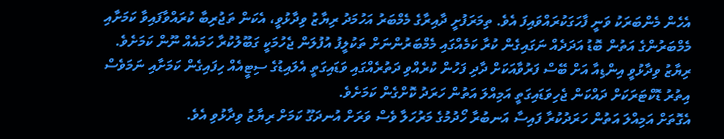އެހެން މެންބަރަކު ވަނީ ފާހަގަކުރައްވައިފަ އެވެ. ތިމަރަފުށީ ދާއިރާގެ މެމްބަރު އަހުމަދު ރިޔާޒު ވިދާޅުވީ، އެކަން ތަޖުރިބާ ކުރައްވާފައިވާ ކަމަށާއި މެމްބަރުންގެ އަތުން ބޮޑު އަދަދެއް ނަގައިގެން ކުރާ ކަމެއްގައި މެމްބަރުންނަށް ތަކުލީފު އުފުލަން ޖެހުމަކީ ގަބޫލުކުރާ ހަމައެއް ނޫން ކަމަށެވެ.
ރިޔާޒު ވިދާޅުވީ އިންޑިއާ އަށް ބޭސް ފަރުވާއަކަށް ދާދި ފަހުން ކުރެއްވި ދަތުރެއްގައި ވަޑައިގަތީ އެލައިޑުގެ ސިޓީއެއް ހިފައިގެން ކަމަށާއި ނަމަވެސް އިތުރު ޑޮކްޓަރަކަށް ދައްކަން ޖެހިވަޑައިގަތީ އަމިއްލަ އަތުން ހަރަދު ކޮށްގެން ކަމަށެވެ.
އެގޮތަށް އަމިއްލަ އަތުން ހަރަދުކުރާ ފައިސާ އަނބުރާ ހޯދުމުގެ މަރުހަލާ ވެސް ވަރަށް އުނދަގޫ ކަމަށް ރިޔާޒު ވިދާޅުވި އެވެ.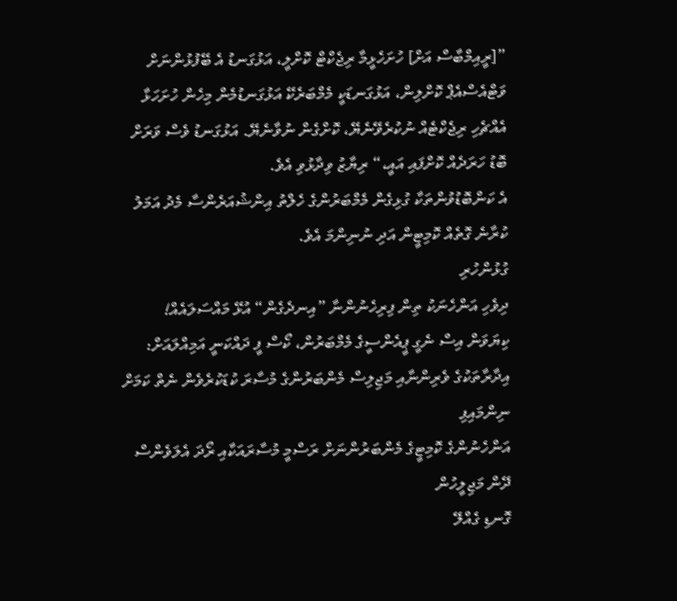”[ރީއިމްބާސް އަށް] ހުށަހެޅީމާ ރިޖެކްޓް ކޮށްލީ، އަޅުގަނޑު އެ ބޭފުޅުންނަށް ވަޓްއެސްއެޕް ކޮށްލިން، އަޅުގަނޑަކީ މެމްބަރެކޭ އަޅުގަނޑުމެން މިހެން ހުށަހަޅާ އެއްޗެހި ރިޖެކްޓެއް ނުކުރެވޭނެޔޭ، ކޮށްގެން ނުވާނެޔޭ. އަޅުގަނޑު ވެސް ވަރަށް ބޮޑު ހަރަދެއް ކޮށްފައި އައީ،“ ރިޔާޒު ވިދާޅުވި އެވެ.
އެ ކަންބޮޑުވުންތަކާ ގުޅިގެން މެމްބަރުންގެ ހެލްތު އިންޝުއަރެންސާ މެދު އަމަލު ކުރާނެ ގޮތެއް ކޮމިޓީން އަދި ނުނިންމަ އެވެ.
ގުޅުންހުރި
ދިވެހި އަންހެނަކު ތިން ފިރިހެނުންނާ ”އިނދެގެން“ އުޅޭ މައްސަލައެއް!
ކިޔަވަން އިސް ނެގީ ޕީއެންސީގެ މެމްބަރުން، ކޯސް ފީ ދައްކަނީ އަމިއްލައަށް:
އިދާރާތަކުގެ ވެރިންނާއި މަޖިލިސް މެންބަރުންގެ މުސާރަ ކުޑަކުރެވެން ނެތް ކަމަށް ނިންމައިފި
އަންހެނުންގެ ކޮމިޓީގެ މެންބަރުންނަށް ރަސްމީ މުސާރައަކާއި ރޯދަ އެލަވެންސް ދޭން މަޖިލީހުން
ގޮނޑި ގެއްލޭ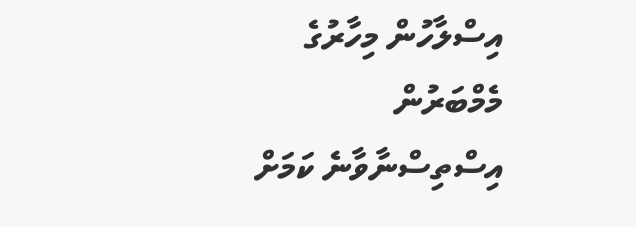އިސްލާހުން މިހާރުގެ މެމްބަރުން އިސްތިސްނާވާނެ ކަމަށް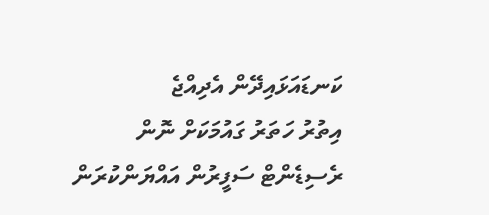ކަނޑައަޅައިދޭން އެދިއްޖެ
އިތުރު ހަތަރު ގައުމަކަށް ނޮން ރެސިޑެންޓް ސަފީރުން އައްޔަންކުރަން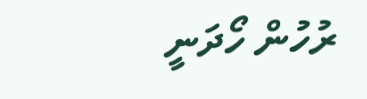ރުހުން ހޯދަނީ